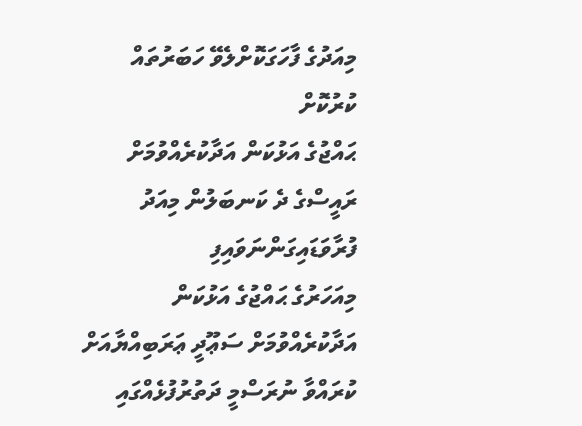މިއަދުގެ ފާހަގަކޮށްލެވޭ ހަބަރުތައް ކުރުކޮށް
ޙައްޖުގެ އަޅުކަން އަދާކުރެއްވުމަށް ރައީސްގެ ދެ ކަނބަލުން މިއަދު ފުރާވަޑައިގަންނަވައިފި
މިއަހަރުގެ ޙައްޖުގެ އަޅުކަން އަދާކުރެއްވުމަށް ސަޢޫދީ ޢަރަބިއްޔާއަށް ކުރައްވާ ނުރަސްމީ ދަތުރުފުޅެއްގައި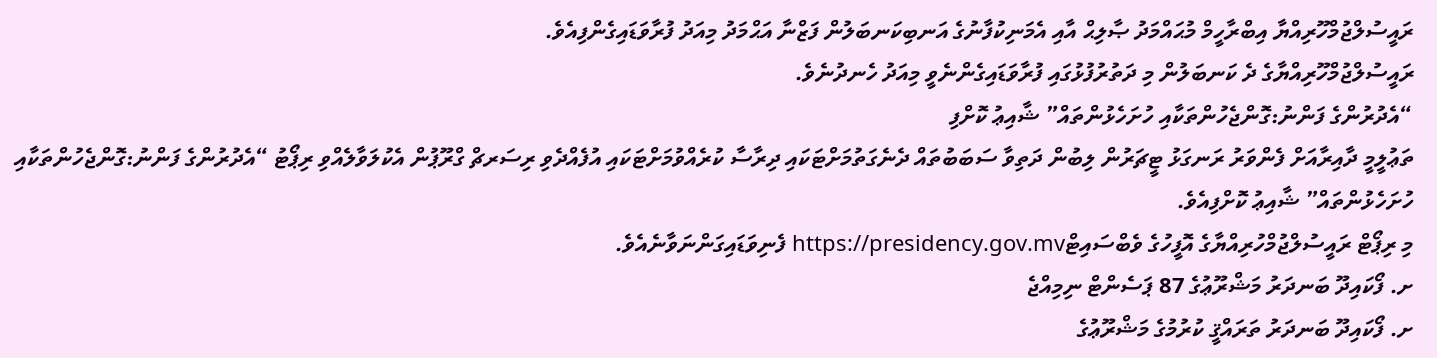ރައީސުލްޖުމްހޫރިއްޔާ އިބްރާހީމް މުޙައްމަދު ޞާލިޙް އާއި އެމަނިކުފާނުގެ އަނބިކަނބަލުން ފަޒްނާ އަޙްމަދު މިއަދު ފުރާވަޑައިގެންފިއެވެ.
ރައީސުލްޖުމްހޫރިއްޔާގެ ދެ ކަނބަލުން މި ދަތުރުފުޅުގައި ފުރާވަޑައިގެންނެވީ މިއަދު ހެނދުނެވެ.
“އެދުރުންގެ ފަންނު:ގޮންޖެހުންތަކާއި ހުށަހެޅުންތައް” ޝާއިޢު ކޮށްފި
ތަޢުލީމީ ދާއިރާއަށް ފެންވަރު ރަނގަޅު ޓީޗަރުން ލިބުން ދަތިވާ ސަބަބުތައް ދެނެގަތުމަށްޓަކައި ދިރާސާ ކުރެއްވުމަށްޓަކައި އުފެއްދެވި ރިސަރޗް ގްރޫޕުން އެކުލަވާލެއްވި ރިޕޯޓު “އެދުރުންގެ ފަންނު:ގޮންޖެހުންތަކާއި ހުށަހެޅުންތައް” ޝާއިޢު ކޮށްފިއެވެ.
މި ރިޕޯޓް ރައީސުލްޖުމްހުރިއްޔާގެ އޮފީހުގެ ވެބްސައިޓްhttps://presidency.gov.mv ފެނިވަޑައިގަންނަވާނެއެވެ.
ށ. ފޯކައިދޫ ބަނދަރު މަޝްރޫޢުގެ 87 ޕަސެންޓް ނިމިއްޖެ
ށ. ފޯކައިދޫ ބަނދަރު ތަރައްޤީ ކުރުމުގެ މަޝްރޫޢުގެ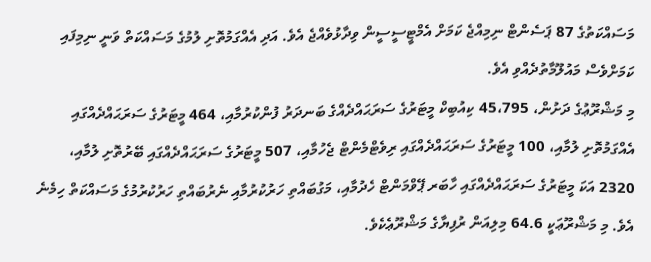މަސައްކަތުގެ 87 ޕަސެންޓް ނިމިއްޖެ ކަމަށް އެމްޓީސީސީން ވިދާޅުވެއްޖެ އެވެ. އަދި އެއްގަމުތޮށި ލުމުގެ މަސައްކަތް ވަނީ ނިމިފައި ކަމަށްވެސް މައުލޫމާތުދެއްވި އެވެ.
މި މަޝްރޫޢުގެ ދަށުން، 45،795 ކިއުބިކް މީޓަރުގެ ސަރަޙައްދެއްގެ ބަނދަރު ފުންކުރުމާއި، 464 މީޓަރުގެ ސަރަޙައްދެއްގައި އެއްގަމުތޮށި ލުމާއި، 100 މީޓަރުގެ ސަރަޙައްދެއްގައި ރިވެޓްމެންޓް ޖެހުމާއި، 507 މީޓަރުގެ ސަރަޙައްދެއްގައި ބޭރުތޮށި ލުމާއި، 2320 އަކަ މީޓަރުގެ ސަރަޙައްދެއްގައި ހާބަރ ޕޭވްމަންޓް ހެދުމާއި، މަގުބައްތި ހަރުކުރުމާއި ނެރުބައްތި ހަރުކުރުމުގެ މަސައްކަތް ހިމެނެ އެވެ. މި މަޝްރޫޢަކީ 64.6 މިލިއަން ރުފިޔާގެ މަޝްރޫޢެކެވެ.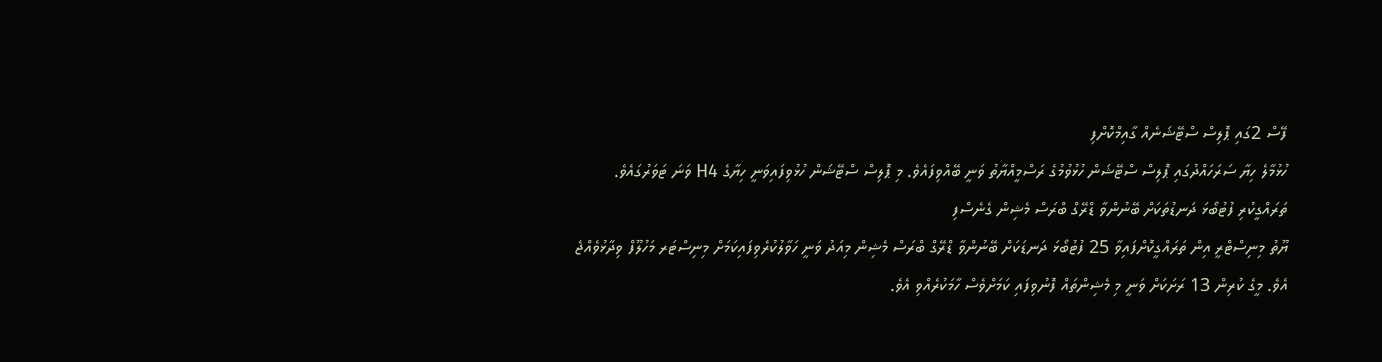ފޭސް 2ގައި ޕޮލިސް ސްޓޭޝަނެއް ގާއިމްކޮށްފި
ހުޅުމާލެ ހިޔާ ސަރަހައްދުގައި ޕޮލިސް ސްޓޭޝަން ހުޅުވުމުގެ ރަސްމީއްޔާތު ވަނީ ބޭއްވިފައެވެ. މި ޕޮލިސް ސްޓޭޝަން ހުޅުވިފައިވަނީ ހިޔާގެ H4 ވަނަ ޓަވަރުގައެވެ.
ތަރައްގީކުރި ފުޓުބޯޅަ ދަނޑުތަކަށް ބޭނުންވާ ޑްރޭގް ބްރަސް މެޝިން ގެނެސްފި
ޔޫތު މިނިސްޓްރީ އިން ތަރައްގީކޮށްފައިވާ 25 ފުޓުބޯޅަ ދަނޑަކަށް ބޭނުންވާ ޑްރޭގް ބްރަސް މެޝިން މިއަދު ވަނީ ހަވާލުކުރެވިފައިކަމަށް މިނިސްޓަރ މަހުލޫފް ވިދާޅުވެއްޖެ އެވެ. މީގެ ކުރިން 13 ރަށަކަށް ވަނީ މި މެޝިންތައް ފޮނުވިފައި ކަމަށްވެސް ހާމަކުރެއްވި އެވެ.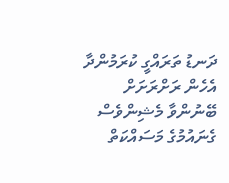ދަނޑު ތަރައްގީ ކުރަމުންދާ އެހެން ރަށްރަށަށް ބޭނުންވާ މެޝިންވެސް ގެނައުމުގެ މަސައްކަތް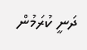ދަނީ ކުރަމުން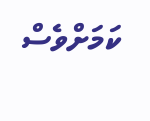ކަމަށްވެސް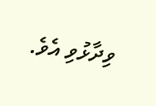ވިދާޅުވި އެވެ.